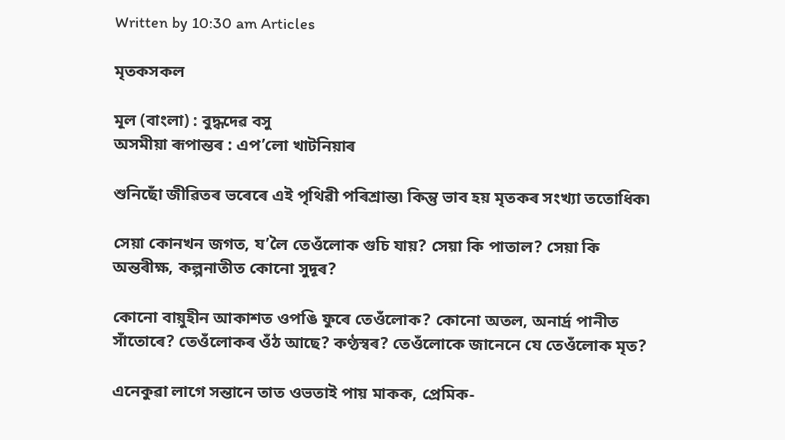Written by 10:30 am Articles

মৃতকসকল

মূল (বাংলা) : বুদ্ধদেৱ বসু
অসমীয়া ৰূপান্তৰ : এপ’লো খাটনিয়াৰ

শুনিছোঁ জীৱিতৰ ভৰেৰে এই পৃথিৱী পৰিশ্ৰান্ত৷ কিন্তু ভাব হয় মৃতকৰ সংখ্যা ততোধিক৷

সেয়া কোনখন জগত, য’লৈ তেওঁলোক গুচি যায়? সেয়া কি পাতাল? সেয়া কি অন্তৰীক্ষ, কল্পনাতীত কোনো সুদূৰ?

কোনো বায়ুহীন আকাশত ওপঙি ফুৰে তেওঁলোক? কোনো অতল, অনাৰ্দ্ৰ পানীত সাঁতোৰে? তেওঁলোকৰ ওঁঠ আছে? কণ্ঠস্বৰ? তেওঁলোকে জানেনে যে তেওঁলোক মৃত?

এনেকুৱা লাগে সন্তানে তাত ওভতাই পায় মাকক, প্ৰেমিক-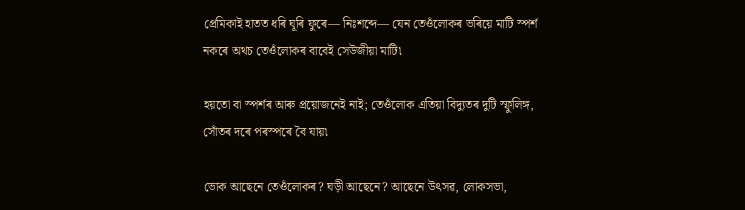প্ৰেমিকাই হাতত ধৰি ঘূৰি ফুৰে— নিঃশব্দে— যেন তেওঁলোকৰ ভৰিয়ে মাটি স্পৰ্শ নকৰে অথচ তেওঁলোকৰ বাবেই সেউজীয়া মাটি৷

হয়তো বা স্পৰ্শৰ আৰু প্ৰয়োজনেই নাই; তেওঁলোক এতিয়া বিদ্যুতৰ দুটি স্ফুলিঙ্গ, সোঁতৰ দৰে পৰস্পৰে বৈ যায়৷

ভোক আছেনে তেওঁলোকৰ? ঘড়ী আছেনে? আছেনে উৎসৱ, লোকসভা,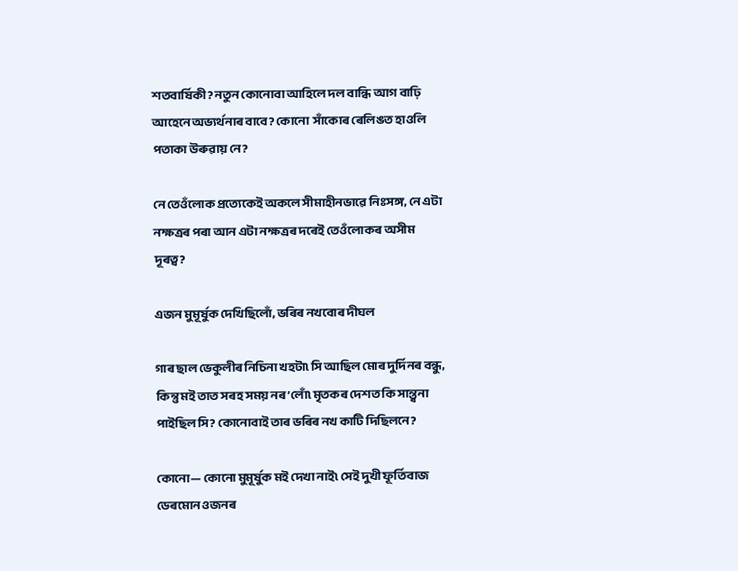শতবাৰ্ষিকী? নতুন কোনোবা আহিলে দল বান্ধি আগ বাঢ়ি আহেনে অভ্যৰ্থনাৰ বাবে? কোনো  সাঁকোৰ ৰেলিঙত হাওলি পতাকা উৰুৱায় নে?

নে তেওঁলোক প্ৰত্যেকেই অকলে সীমাহীনভাৱে নিঃসঙ্গ, নে এটা নক্ষত্ৰৰ পৰা আন এটা নক্ষত্ৰৰ দৰেই তেওঁলোকৰ অসীম দূৰত্ব?

এজন মুমূৰ্ষুক দেখিছিলোঁ, ভৰিৰ নখবোৰ দীঘল

গাৰ ছাল ভেকুলীৰ নিচিনা খহটা৷ সি আছিল মোৰ দুৰ্দিনৰ বন্ধু, কিন্তু মই তাত সৰহ সময় নৰ’লোঁ৷ মৃতকৰ দেশত কি সান্ত্বনা পাইছিল সি? কোনোবাই তাৰ ভৰিৰ নখ কাটি দিছিলনে?

কোনো— কোনো মুমূৰ্ষুক মই দেখা নাই৷ সেই দুখী ফূৰ্তিবাজ ডেৰমোন ওজনৰ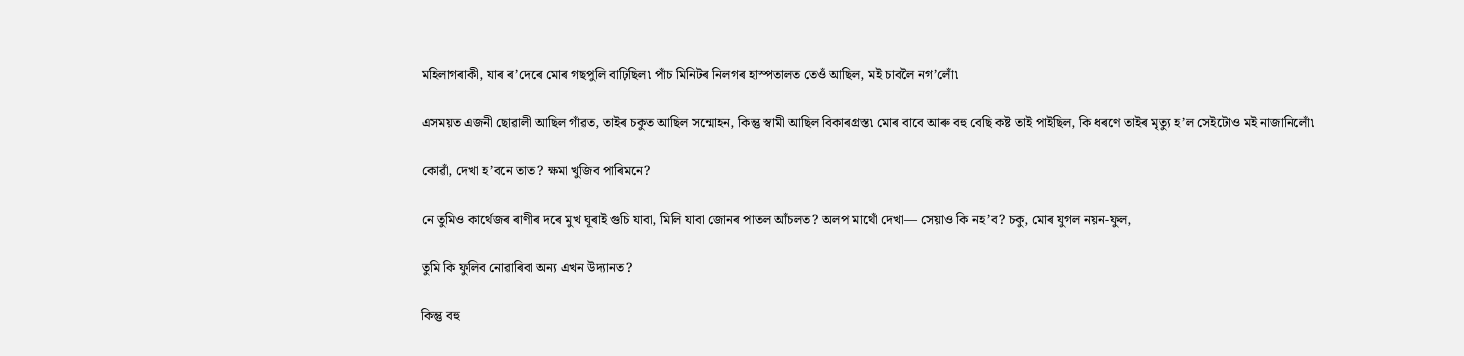মহিলাগৰাকী, যাৰ ৰ’দেৰে মোৰ গছপুলি বাঢ়িছিল৷ পাঁচ মিনিটৰ নিলগৰ হাস্পতালত তেওঁ আছিল, মই চাবলৈ নগ’লোঁ৷

এসময়ত এজনী ছোৱালী আছিল গাঁৱত, তাইৰ চকুত আছিল সন্মোহন, কিন্তু স্বামী আছিল বিকাৰগ্ৰস্ত৷ মোৰ বাবে আৰু বহু বেছি কষ্ট তাই পাইছিল, কি ধৰণে তাইৰ মৃত্যু হ’ল সেইটোও মই নাজানিলোঁ৷

কোৱাঁ, দেখা হ’বনে তাত? ক্ষমা খুজিব পাৰিমনে?

নে তুমিও কাৰ্থেজৰ ৰাণীৰ দৰে মুখ ঘূৰাই গুচি যাবা, মিলি যাবা জোনৰ পাতল আঁচলত? অলপ মাথোঁ দেখা— সেয়াও কি নহ’ব? চকু, মোৰ যুগল নয়ন-ফুল,

তুমি কি ফুলিব নোৱাৰিবা অন্য এখন উদ্যানত?

কিন্তু বহু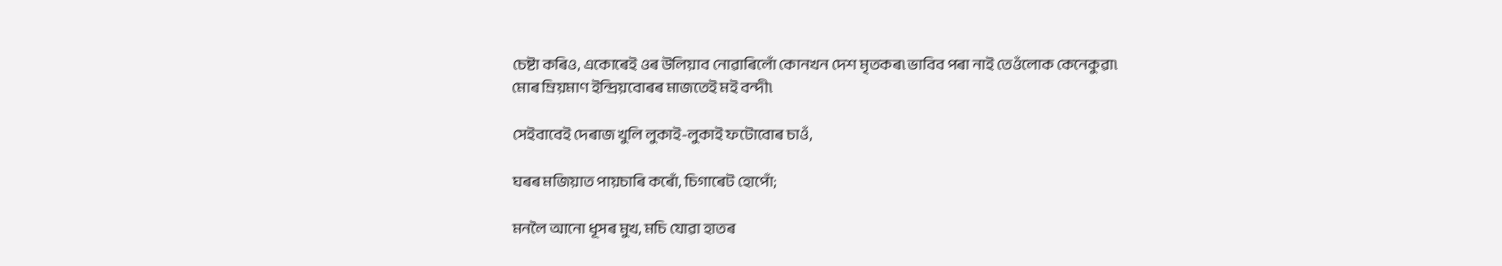চেষ্টা কৰিও, একোৰেই ওৰ উলিয়াব নোৱাৰিলোঁ কোনখন দেশ মৃতকৰ৷ ভাবিব পৰা নাই তেওঁলোক কেনেকুৱা৷ মোৰ ম্ৰিয়মাণ ইন্দ্ৰিয়বোৰৰ মাজতেই মই বন্দী৷

সেইবাবেই দেৰাজ খুলি লুকাই-লুকাই ফটোবোৰ চাওঁ,

ঘৰৰ মজিয়াত পায়চাৰি কৰোঁ, চিগাৰেট হোপোঁ;

মনলৈ আনো ধূসৰ মুখ, মচি যোৱা হাতৰ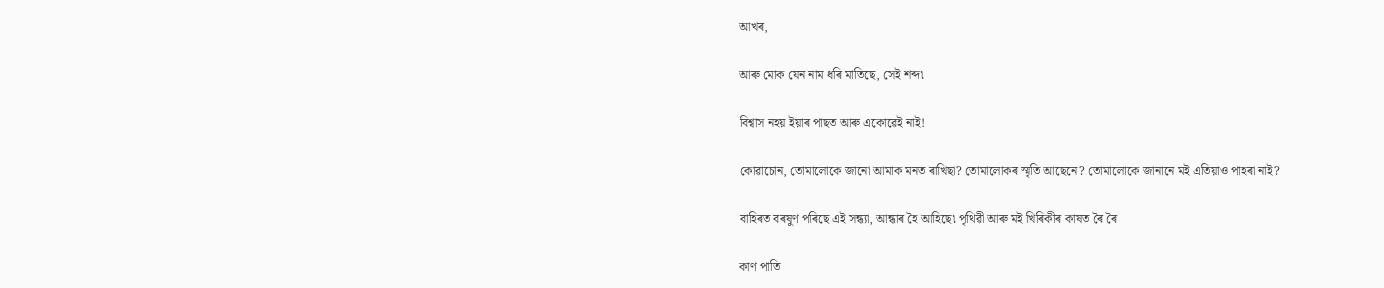আখৰ,

আৰু মোক যেন নাম ধৰি মাতিছে, সেই শব্দ৷

বিশ্বাস নহয় ইয়াৰ পাছত আৰু একোৱেই নাই!

কোৱাচোন, তোমালোকে জানো আমাক মনত ৰাখিছা? তোমালোকৰ স্মৃতি আছেনে? তোমালোকে জানানে মই এতিয়াও পাহৰা নাই?

বাহিৰত বৰষুণ পৰিছে এই সন্ধ্যা, আন্ধাৰ হৈ আহিছে৷ পৃথিৱী আৰু মই খিৰিকীৰ কাষত ৰৈ ৰৈ

কাণ পাতি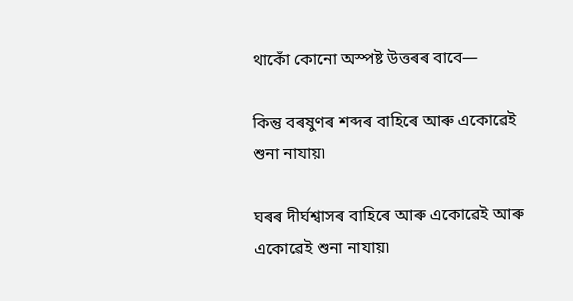থাকোঁ কোনো অস্পষ্ট উত্তৰৰ বাবে—

কিন্তু বৰষুণৰ শব্দৰ বাহিৰে আৰু একোৱেই শুনা নাযায়৷

ঘৰৰ দীৰ্ঘশ্বাসৰ বাহিৰে আৰু একোৱেই আৰু একোৱেই শুনা নাযায়৷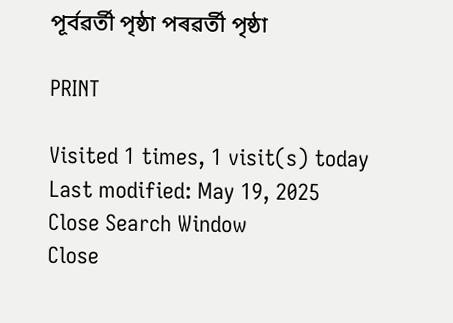পূৰ্বৱৰ্তী পৃষ্ঠা পৰৱৰ্তী পৃষ্ঠা

PRINT

Visited 1 times, 1 visit(s) today
Last modified: May 19, 2025
Close Search Window
Close